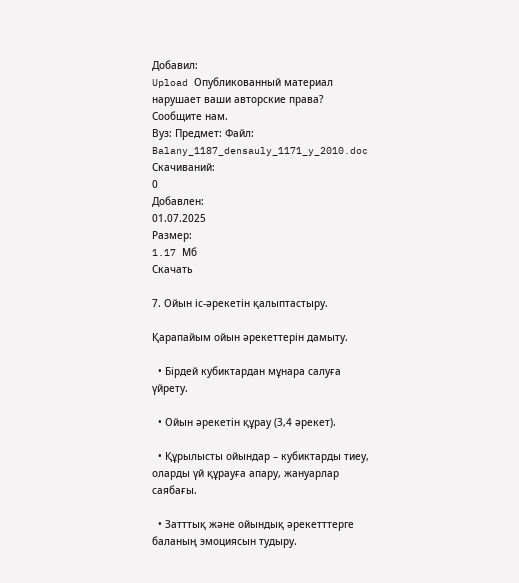Добавил:
Upload Опубликованный материал нарушает ваши авторские права? Сообщите нам.
Вуз: Предмет: Файл:
Balany_1187_densauly_1171_y_2010.doc
Скачиваний:
0
Добавлен:
01.07.2025
Размер:
1.17 Mб
Скачать

7. Ойын іс-әрекетін қалыптастыру.

Қарапайым ойын әрекеттерін дамыту.

  • Бірдей кубиктардан мұнара салуға үйрету.

  • Ойын әрекетін құрау (3,4 әрекет).

  • Құрылысты ойындар – кубиктарды тиеу, оларды үй құрауға апару, жануарлар саябағы.

  • Затттық және ойындық әрекетттерге баланың эмоциясын тудыру.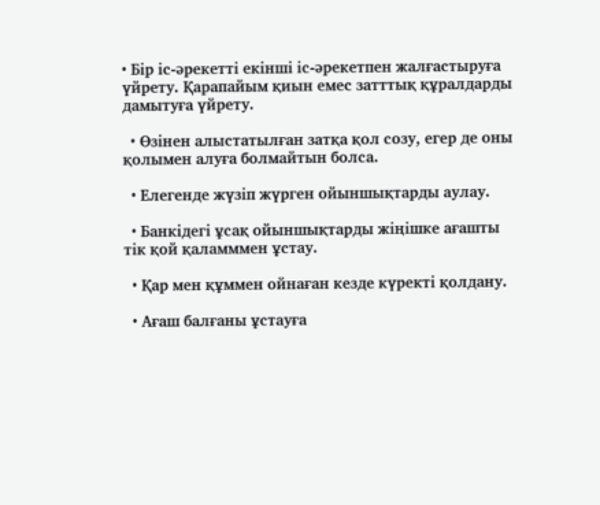• Бір іс-әрекетті екінші іс-әрекетпен жалғастыруға үйрету. Қарапайым қиын емес затттық құралдарды дамытуға үйрету.

  • Өзінен алыстатылған затқа қол созу, егер де оны қолымен алуға болмайтын болса.

  • Елегенде жүзіп жүрген ойыншықтарды аулау.

  • Банкідегі ұсақ ойыншықтарды жіңішке ағашты тік қой қаламммен ұстау.

  • Қар мен құммен ойнаған кезде күректі қолдану.

  • Ағаш балғаны ұстауға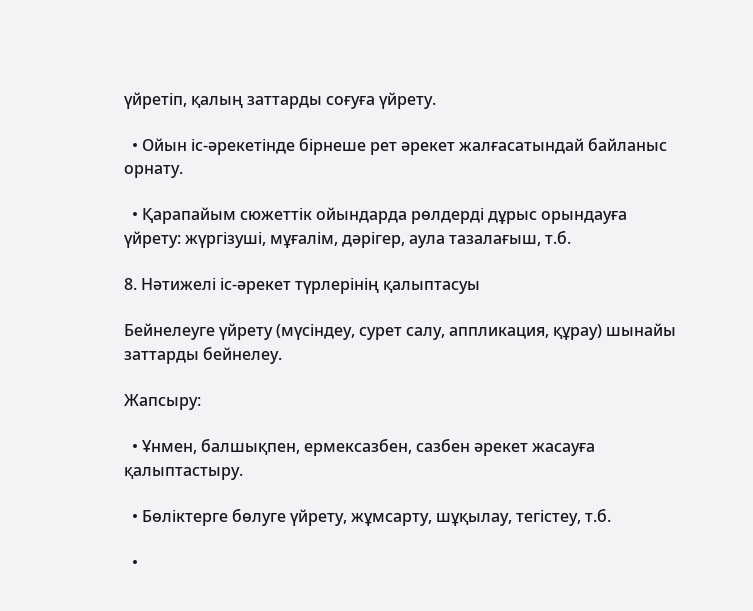үйретіп, қалың заттарды соғуға үйрету.

  • Ойын іс-әрекетінде бірнеше рет әрекет жалғасатындай байланыс орнату.

  • Қарапайым сюжеттік ойындарда рөлдерді дұрыс орындауға үйрету: жүргізуші, мұғалім, дәрігер, аула тазалағыш, т.б.

8. Нәтижелі іс-әрекет түрлерінің қалыптасуы

Бейнелеуге үйрету (мүсіндеу, сурет салу, аппликация, құрау) шынайы заттарды бейнелеу.

Жапсыру:

  • Ұнмен, балшықпен, ермексазбен, сазбен әрекет жасауға қалыптастыру.

  • Бөліктерге бөлуге үйрету, жұмсарту, шұқылау, тегістеу, т.б.

  •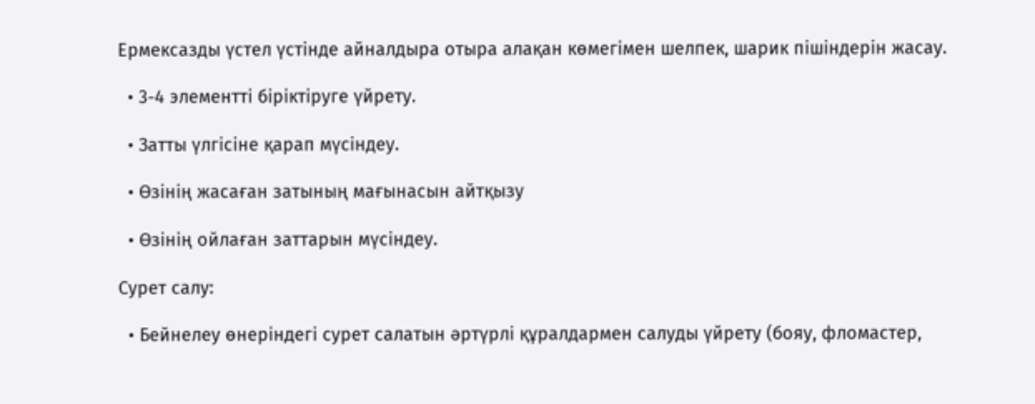Ермексазды үстел үстінде айналдыра отыра алақан көмегімен шелпек, шарик пішіндерін жасау.

  • 3-4 элементті біріктіруге үйрету.

  • Затты үлгісіне қарап мүсіндеу.

  • Өзінің жасаған затының мағынасын айтқызу

  • Өзінің ойлаған заттарын мүсіндеу.

Сурет салу:

  • Бейнелеу өнеріндегі сурет салатын әртүрлі құралдармен салуды үйрету (бояу, фломастер,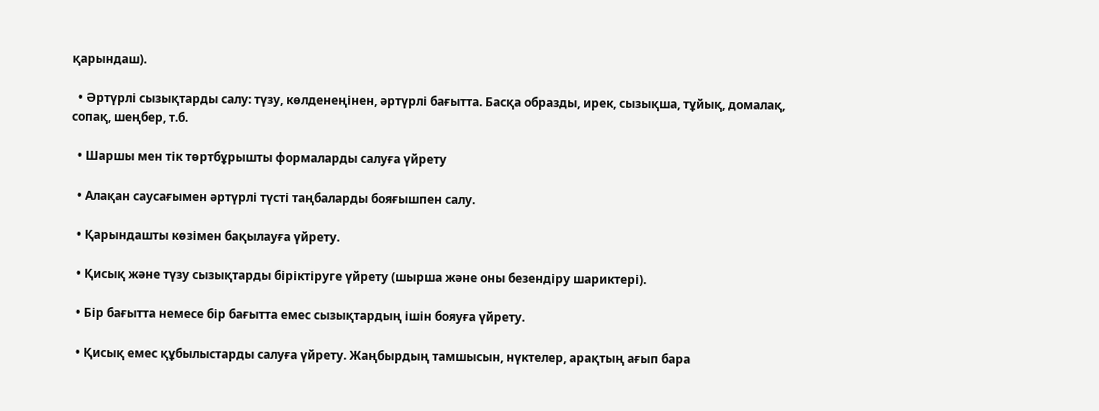қарындаш).

  • Әртүрлі сызықтарды салу: түзу, көлденеңінен, әртүрлі бағытта. Басқа образды, ирек, сызықша, тұйық, домалақ, сопақ, шеңбер, т.б.

  • Шаршы мен тік төртбұрышты формаларды салуға үйрету

  • Алақан саусағымен әртүрлі түсті таңбаларды бояғышпен салу.

  • Қарындашты көзімен бақылауға үйрету.

  • Қисық және түзу сызықтарды біріктіруге үйрету (шырша және оны безендіру шариктері).

  • Бір бағытта немесе бір бағытта емес сызықтардың ішін бояуға үйрету.

  • Қисық емес құбылыстарды салуға үйрету. Жаңбырдың тамшысын, нүктелер, арақтың ағып бара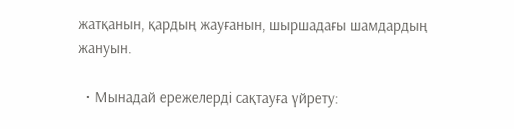жатқанын, қардың жауғанын, шыршадағы шамдардың жануын.

  • Мынадай ережелерді сақтауға үйрету: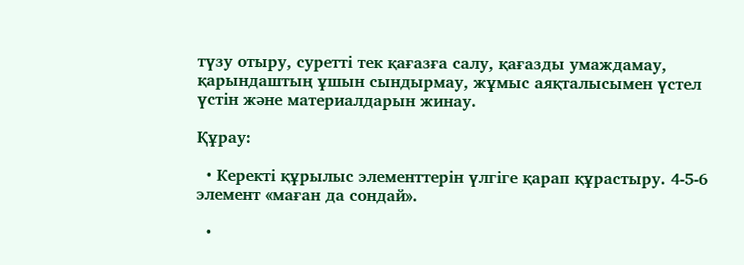түзу отыру, суретті тек қағазға салу, қағазды умаждамау, қарындаштың ұшын сындырмау, жұмыс аяқталысымен үстел үстін және материалдарын жинау.

Құрау:

  • Керекті құрылыс элементтерін үлгіге қарап құрастыру. 4-5-6 элемент «маған да сондай».

  •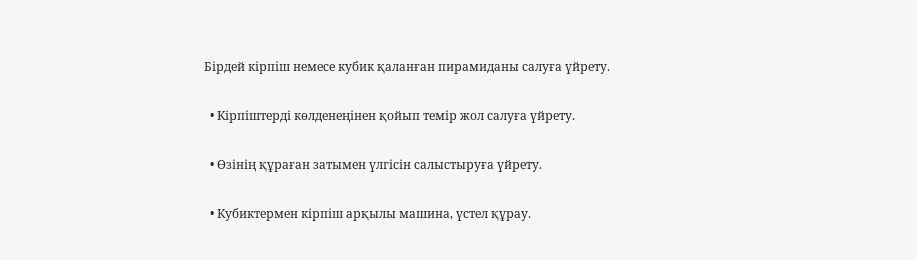Бірдей кірпіш немесе кубик қаланған пирамиданы салуға үйрету.

  • Кірпіштерді көлденеңінен қойып темір жол салуға үйрету.

  • Өзінің құраған затымен үлгісін салыстыруға үйрету.

  • Кубиктермен кірпіш арқылы машина, үстел құрау.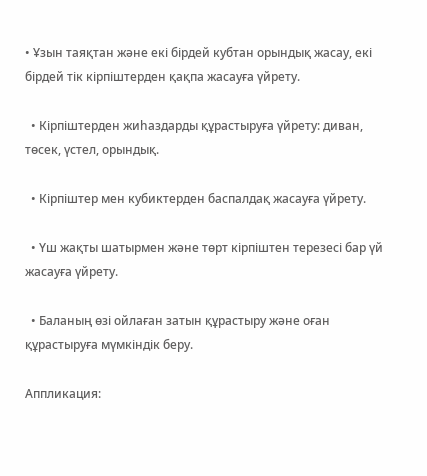• Ұзын таяқтан және екі бірдей кубтан орындық жасау, екі бірдей тік кірпіштерден қақпа жасауға үйрету.

  • Кірпіштерден жиһаздарды құрастыруға үйрету: диван, төсек, үстел, орындық.

  • Кірпіштер мен кубиктерден баспалдақ жасауға үйрету.

  • Үш жақты шатырмен және төрт кірпіштен терезесі бар үй жасауға үйрету.

  • Баланың өзі ойлаған затын құрастыру және оған құрастыруға мүмкіндік беру.

Аппликация: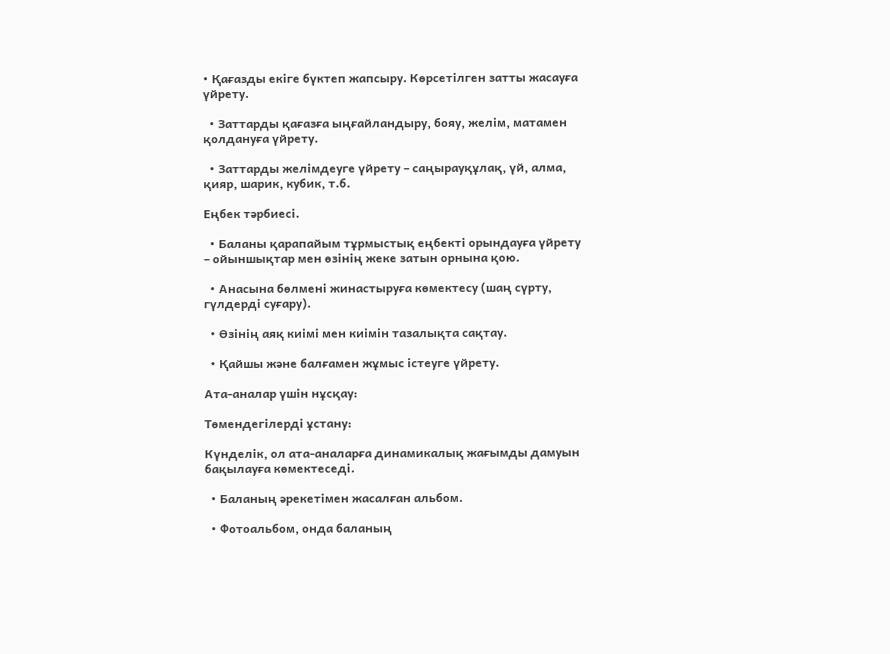• Қағазды екіге бүктеп жапсыру. Көрсетілген затты жасауға үйрету.

  • Заттарды қағазға ыңғайландыру, бояу, желім, матамен қолдануға үйрету.

  • Заттарды желімдеуге үйрету – саңырауқұлақ, үй, алма, қияр, шарик, кубик, т.б.

Еңбек тәрбиесі.

  • Баланы қарапайым тұрмыстық еңбекті орындауға үйрету – ойыншықтар мен өзінің жеке затын орнына қою.

  • Анасына бөлмені жинастыруға көмектесу (шаң сүрту, гүлдерді суғару).

  • Өзінің аяқ киімі мен киімін тазалықта сақтау.

  • Қайшы және балғамен жұмыс істеуге үйрету.

Ата-аналар үшін нұсқау:

Төмендегілерді ұстану:

Күнделік, ол ата-аналарға динамикалық жағымды дамуын бақылауға көмектеседі.

  • Баланың әрекетімен жасалған альбом.

  • Фотоальбом, онда баланың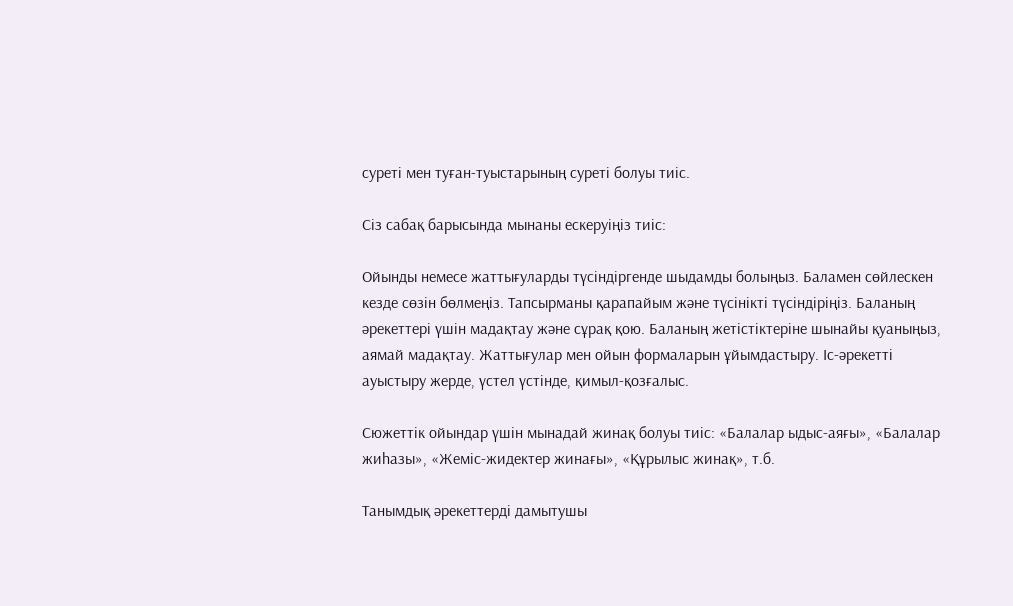суреті мен туған-туыстарының суреті болуы тиіс.

Сіз сабақ барысында мынаны ескеруіңіз тиіс:

Ойынды немесе жаттығуларды түсіндіргенде шыдамды болыңыз. Баламен сөйлескен кезде сөзін бөлмеңіз. Тапсырманы қарапайым және түсінікті түсіндіріңіз. Баланың әрекеттері үшін мадақтау және сұрақ қою. Баланың жетістіктеріне шынайы қуаныңыз, аямай мадақтау. Жаттығулар мен ойын формаларын ұйымдастыру. Іс-әрекетті ауыстыру жерде, үстел үстінде, қимыл-қозғалыс.

Сюжеттік ойындар үшін мынадай жинақ болуы тиіс: «Балалар ыдыс-аяғы», «Балалар жиһазы», «Жеміс-жидектер жинағы», «Құрылыс жинақ», т.б.

Танымдық әрекеттерді дамытушы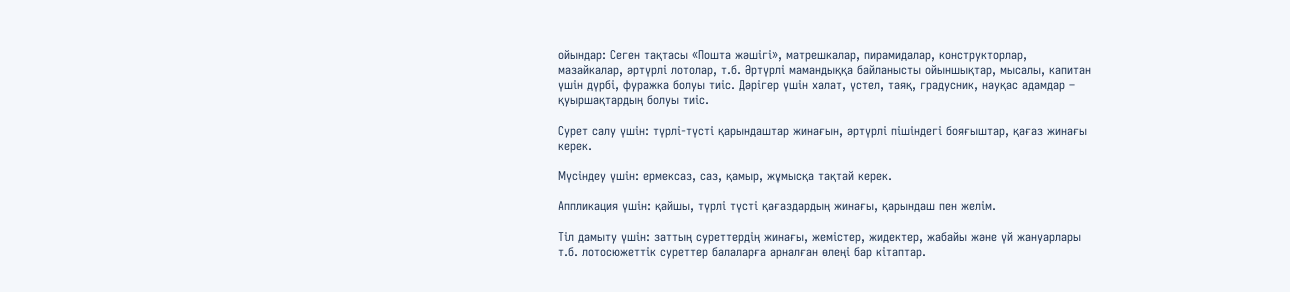ойындар: Сеген тақтасы «Пошта жәшігі», матрешкалар, пирамидалар, конструкторлар, мазайкалар, әртүрлі лотолар, т.б. Әртүрлі мамандыққа байланысты ойыншықтар, мысалы, капитан үшін дүрбі, фуражка болуы тиіс. Дәрігер үшін халат, үстел, таяқ, градусник, науқас адамдар – қуыршақтардың болуы тиіс.

Сурет салу үшін: түрлі-түсті қарындаштар жинағын, әртүрлі пішіндегі бояғыштар, қағаз жинағы керек.

Мүсіндеу үшін: ермексаз, саз, қамыр, жұмысқа тақтай керек.

Аппликация үшін: қайшы, түрлі түсті қағаздардың жинағы, қарындаш пен желім.

Тіл дамыту үшін: заттың суреттердің жинағы, жемістер, жидектер, жабайы және үй жануарлары т.б. лотосюжеттік суреттер балаларға арналған өлеңі бар кітаптар.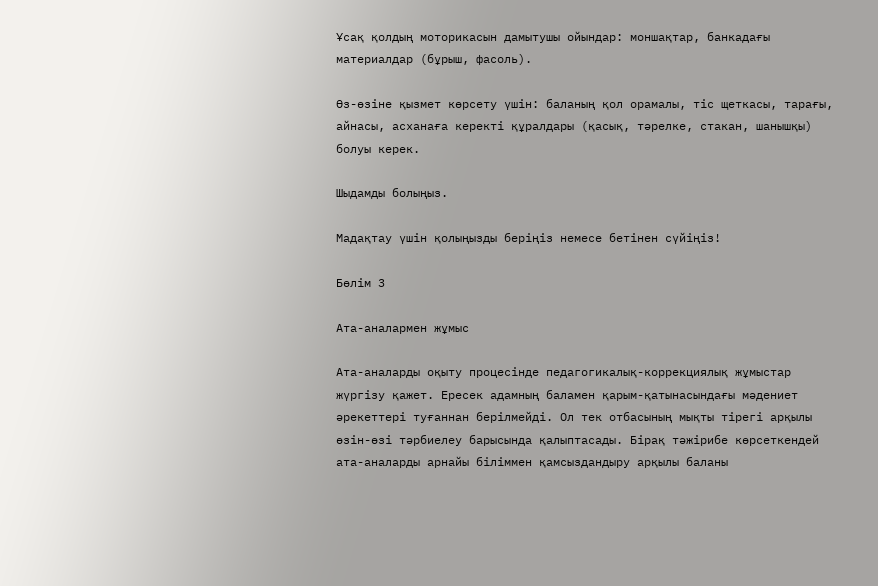Ұсақ қолдың моторикасын дамытушы ойындар: моншақтар, банкадағы материалдар (бұрыш, фасоль).

Өз-өзіне қызмет көрсету үшін: баланың қол орамалы, тіс щеткасы, тарағы, айнасы, асханаға керекті құралдары (қасық, тәрелке, стакан, шанышқы) болуы керек.

Шыдамды болыңыз.

Мадақтау үшін қолыңызды беріңіз немесе бетінен сүйіңіз!

Бөлім 3

Ата-аналармен жұмыс

Ата-аналарды оқыту процесінде педагогикалық-коррекциялық жұмыстар жүргізу қажет. Ересек адамның баламен қарым-қатынасындағы мәдениет әрекеттері туғаннан берілмейді. Ол тек отбасының мықты тірегі арқылы өзін-өзі тәрбиелеу барысында қалыптасады. Бірақ тәжірибе көрсеткендей ата-аналарды арнайы біліммен қамсыздандыру арқылы баланы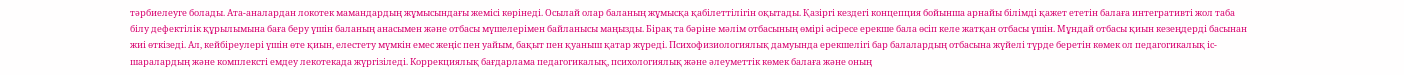тәрбиелеуге болады. Ата-аналардан локотек мамандардың жұмысындағы жемісі көрінеді. Осылай олар баланың жұмысқа қабілеттілігін оқытады. Қазіргі кездегі концепция бойынша арнайы білімді қажет ететін балаға интегративті жол таба білу дефектілік құрылымына баға беру үшін баланың анасымен және отбасы мүшелерімен байланысы маңызды. Бірақ та бәріне мәлім отбасының өмірі әсіресе ерекше бала өсіп келе жатқан отбасы үшін. Мұндай отбасы қиын кезеңдерді басынан жиі өткізеді. Ал, кейбіреулері үшін өте қиын, елестету мүмкін емес жеңіс пен уайым, бақыт пен қуаныш қатар жүреді. Психофизиологиялық дамуында ерекшелігі бар балалардың отбасына жүйелі түрде беретін көмек ол педагогикалық іс-шаралардың және комплексті емдеу лекотекада жүргізіледі. Коррекциялық бағдарлама педагогикалық, психологиялық және әлеуметтік көмек балаға және оның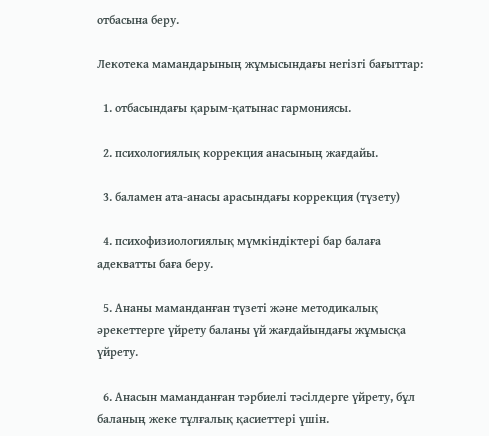отбасына беру.

Лекотека мамандарының жұмысындағы негізгі бағыттар:

  1. отбасындағы қарым-қатынас гармониясы.

  2. психологиялық коррекция анасының жағдайы.

  3. баламен ата-анасы арасындағы коррекция (түзету)

  4. психофизиологиялық мүмкіндіктері бар балаға адекватты баға беру.

  5. Ананы маманданған түзеті және методикалық әрекеттерге үйрету баланы үй жағдайындағы жұмысқа үйрету.

  6. Анасын маманданған тәрбиелі тәсілдерге үйрету, бұл баланың жеке тұлғалық қасиеттері үшін.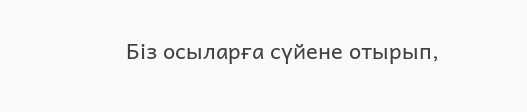Біз осыларға сүйене отырып,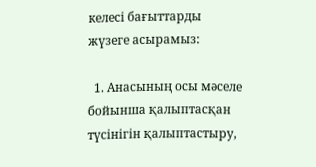келесі бағыттарды жүзеге асырамыз:

  1. Анасының осы мәселе бойынша қалыптасқан түсінігін қалыптастыру,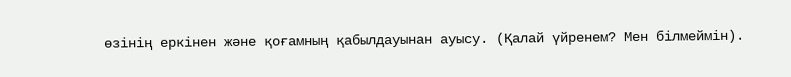өзінің еркінен және қоғамның қабылдауынан ауысу. (Қалай үйренем? Мен білмеймін).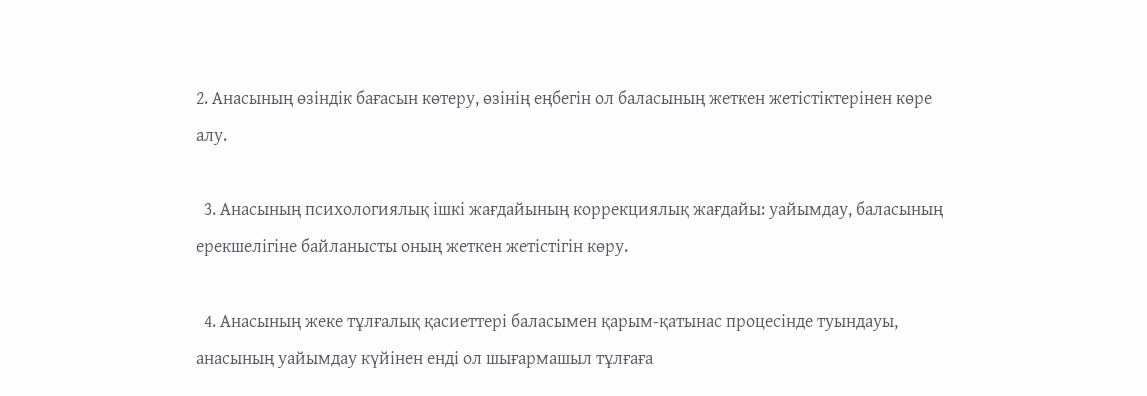2. Анасының өзіндік бағасын көтеру, өзінің еңбегін ол баласының жеткен жетістіктерінен көре алу.

  3. Анасының психологиялық ішкі жағдайының коррекциялық жағдайы: уайымдау, баласының ерекшелігіне байланысты оның жеткен жетістігін көру.

  4. Анасының жеке тұлғалық қасиеттері баласымен қарым-қатынас процесінде туындауы, анасының уайымдау күйінен енді ол шығармашыл тұлғаға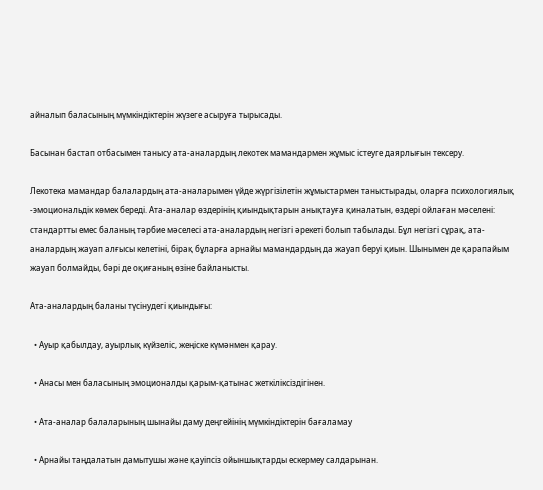айналып баласының мүмкіндіктерін жүзеге асыруға тырысады.

Басынан бастап отбасымен танысу ата-аналардың лекотек мамандармен жұмыс істеуге даярлығын тексеру.

Лекотека мамандар балалардың ата-аналарымен үйде жүргізілетін жұмыстармен таныстырады, оларға психологиялық -эмоциональдік көмек береді. Ата-аналар өздерінің қиындықтарын анықтауға қиналатын, өздері ойлаған мәселені: стандартты емес баланың тәрбие мәселесі ата-аналардың негізгі әрекеті болып табылады. Бұл негізгі сұрақ, ата-аналардың жауап алғысы келетіні, бірақ бұларға арнайы мамандардың да жауап беруі қиын. Шынымен де қарапайым жауап болмайды, бәрі де оқиғаның өзіне байланысты.

Ата-аналардың баланы түсінудегі қиындығы:

  • Ауыр қабылдау, ауырлық күйзеліс, жеңіске күмәнмен қарау.

  • Анасы мен баласының эмоционалды қарым-қатынас жеткіліксіздігінен.

  • Ата-аналар балаларының шынайы даму деңгейінің мүмкіндіктерін бағаламау

  • Арнайы таңдалатын дамытушы және қауіпсіз ойыншықтарды ескермеу салдарынан.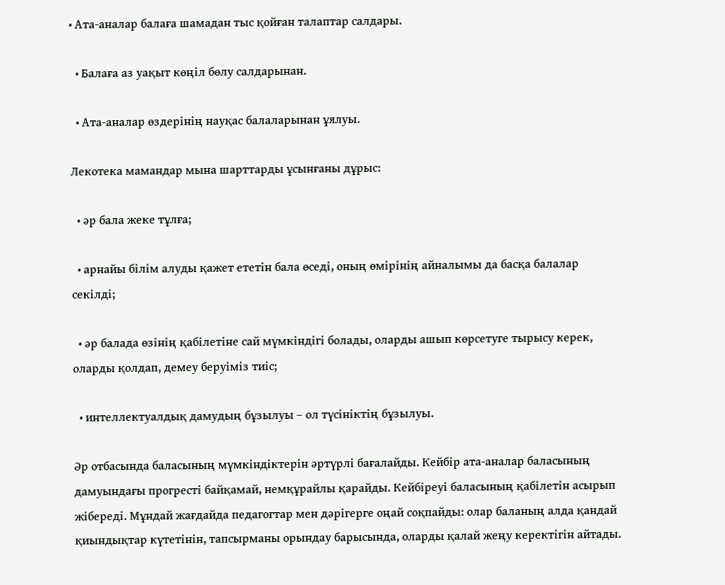• Ата-аналар балаға шамадан тыс қойған талаптар салдары.

  • Балаға аз уақыт көңіл бөлу салдарынан.

  • Ата-аналар өздерінің науқас балаларынан ұялуы.

Лекотека мамандар мына шарттарды ұсынғаны дұрыс:

  • әр бала жеке тұлға;

  • арнайы білім алуды қажет ететін бала өседі, оның өмірінің айналымы да басқа балалар секілді;

  • әр балада өзінің қабілетіне сай мүмкіндігі болады, оларды ашып көрсетуге тырысу керек, оларды қолдап, демеу беруіміз тиіс;

  • интеллектуалдық дамудың бұзылуы – ол түсініктің бұзылуы.

Әр отбасында баласының мүмкіндіктерін әртүрлі бағалайды. Кейбір ата-аналар баласының дамуындағы прогресті байқамай, немқұрайлы қарайды. Кейбіреуі баласының қабілетін асырып жібереді. Мұндай жағдайда педагогтар мен дәрігерге оңай соқпайды: олар баланың алда қандай қиындықтар күтетінін, тапсырманы орындау барысында, оларды қалай жеңу керектігін айтады.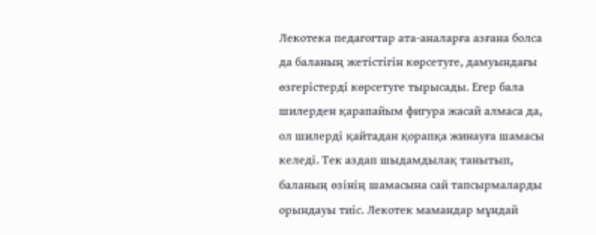Лекотека педагогтар ата-аналарға азғана болса да баланың жетістігін көрсетуге, дамуындағы өзгерістерді көрсетуге тырысады. Егер бала шилерден қарапайым фигура жасай алмаса да, ол шилерді қайтадан қорапқа жинауға шамасы келеді. Тек аздап шыдамдылақ танытып, баланың өзінің шамасына сай тапсырмаларды орындауы тиіс. Лекотек мамандар мұндай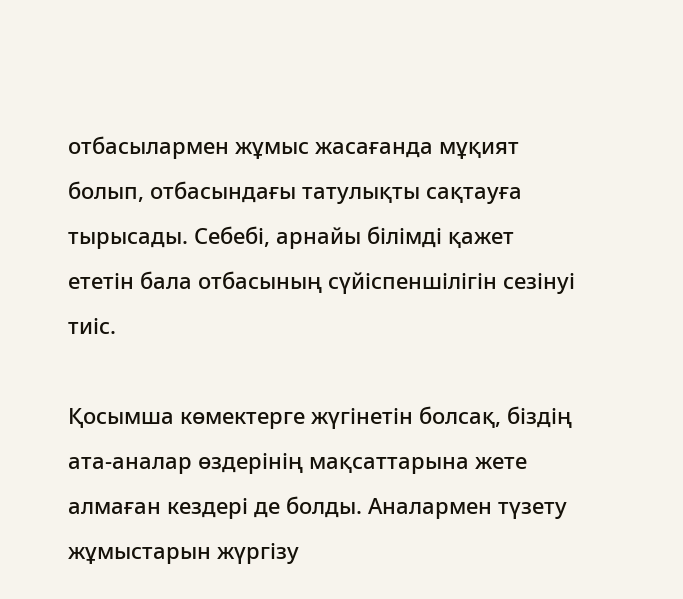отбасылармен жұмыс жасағанда мұқият болып, отбасындағы татулықты сақтауға тырысады. Себебі, арнайы білімді қажет ететін бала отбасының сүйіспеншілігін сезінуі тиіс.

Қосымша көмектерге жүгінетін болсақ, біздің ата-аналар өздерінің мақсаттарына жете алмаған кездері де болды. Аналармен түзету жұмыстарын жүргізу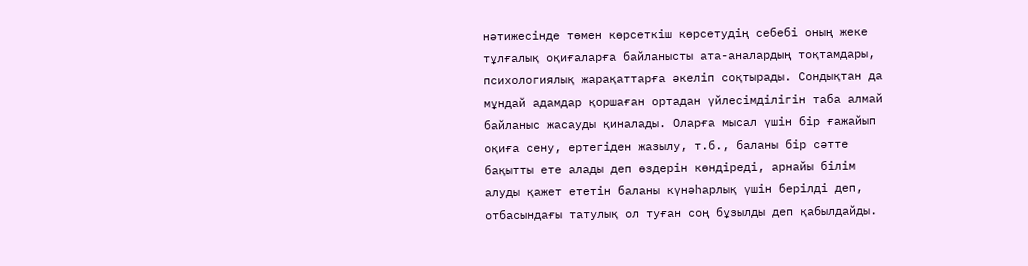нәтижесінде төмен көрсеткіш көрсетудің себебі оның жеке тұлғалық оқиғаларға байланысты ата-аналардың тоқтамдары, психологиялық жарақаттарға әкеліп соқтырады. Сондықтан да мұндай адамдар қоршаған ортадан үйлесімділігін таба алмай байланыс жасауды қиналады. Оларға мысал үшін бір ғажайып оқиға сену, ертегіден жазылу, т.б., баланы бір сәтте бақытты ете алады деп өздерін көндіреді, арнайы білім алуды қажет ететін баланы күнәһарлық үшін берілді деп, отбасындағы татулық ол туған соң бұзылды деп қабылдайды.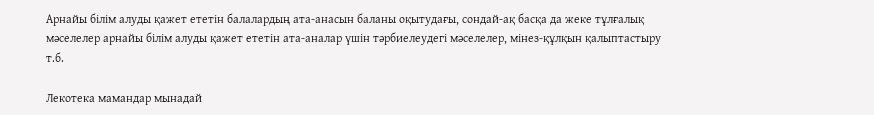Арнайы білім алуды қажет ететін балалардың ата-анасын баланы оқытудағы, сондай-ақ басқа да жеке тұлғалық мәселелер арнайы білім алуды қажет ететін ата-аналар үшін тәрбиелеудегі мәселелер, мінез-құлқын қалыптастыру т.б.

Лекотека мамандар мынадай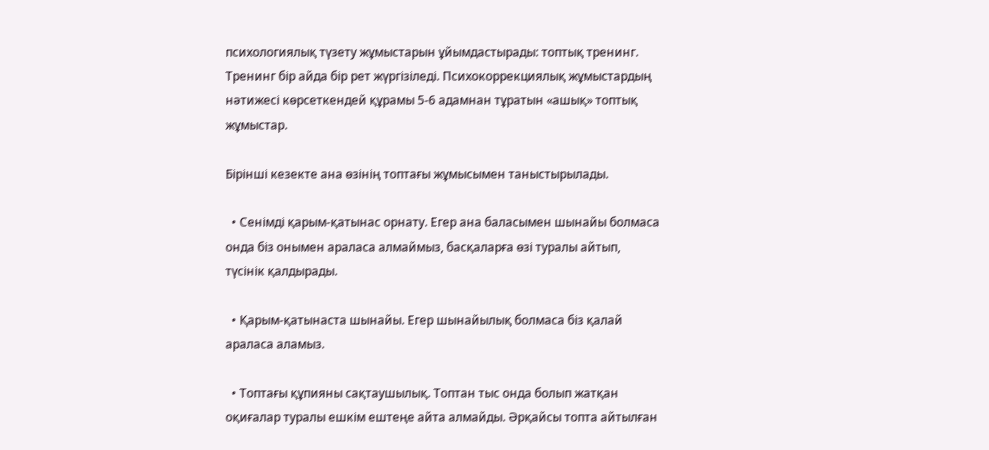психологиялық түзету жұмыстарын ұйымдастырады: топтық тренинг. Тренинг бір айда бір рет жүргізіледі. Психокоррекциялық жұмыстардың нәтижесі көрсеткендей құрамы 5-6 адамнан тұратын «ашық» топтық жұмыстар.

Бірінші кезекте ана өзінің топтағы жұмысымен таныстырылады.

  • Сенімді қарым-қатынас орнату. Егер ана баласымен шынайы болмаса онда біз онымен араласа алмаймыз, басқаларға өзі туралы айтып, түсінік қалдырады.

  • Қарым-қатынаста шынайы. Егер шынайылық болмаса біз қалай араласа аламыз.

  • Топтағы құпияны сақтаушылық. Топтан тыс онда болып жатқан оқиғалар туралы ешкім ештеңе айта алмайды. Әрқайсы топта айтылған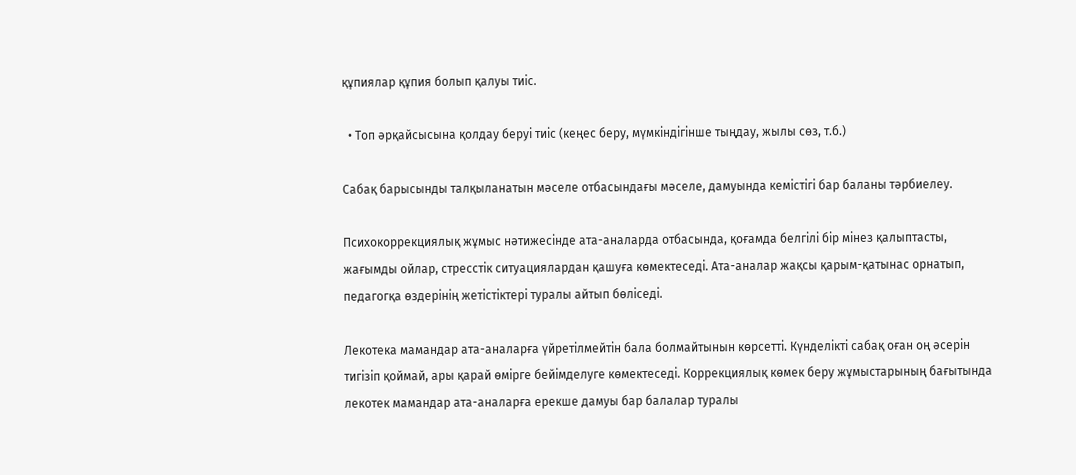құпиялар құпия болып қалуы тиіс.

  • Топ әрқайсысына қолдау беруі тиіс (кеңес беру, мүмкіндігінше тыңдау, жылы сөз, т.б.)

Сабақ барысынды талқыланатын мәселе отбасындағы мәселе, дамуында кемістігі бар баланы тәрбиелеу.

Психокоррекциялық жұмыс нәтижесінде ата-аналарда отбасында, қоғамда белгілі бір мінез қалыптасты, жағымды ойлар, стресстік ситуациялардан қашуға көмектеседі. Ата-аналар жақсы қарым-қатынас орнатып, педагогқа өздерінің жетістіктері туралы айтып бөліседі.

Лекотека мамандар ата-аналарға үйретілмейтін бала болмайтынын көрсетті. Күнделікті сабақ оған оң әсерін тигізіп қоймай, ары қарай өмірге бейімделуге көмектеседі. Коррекциялық көмек беру жұмыстарының бағытында лекотек мамандар ата-аналарға ерекше дамуы бар балалар туралы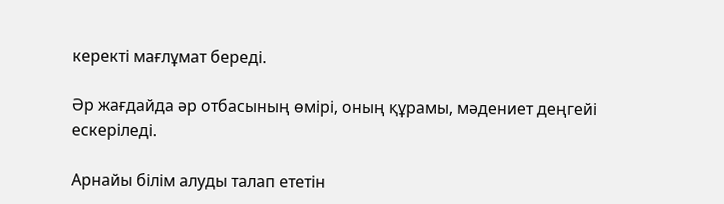керекті мағлұмат береді.

Әр жағдайда әр отбасының өмірі, оның құрамы, мәдениет деңгейі ескеріледі.

Арнайы білім алуды талап ететін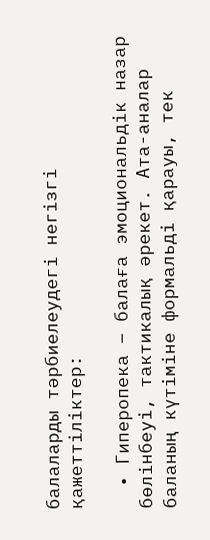балаларды тәрбиелеудегі негізгі қажеттіліктер:

  • Гиперопека – балаға эмоциональдік назар бөлінбеуі, тактикалық әрекет. Ата-аналар баланың күтіміне формальді қарауы, тек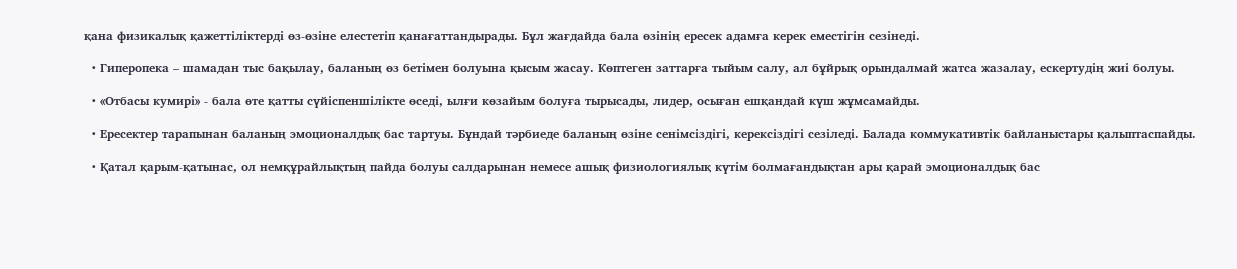қана физикалық қажеттіліктерді өз-өзіне елестетіп қанағаттандырады. Бұл жағдайда бала өзінің ересек адамға керек еместігін сезінеді.

  • Гиперопека – шамадан тыс бақылау, баланың өз бетімен болуына қысым жасау. Көптеген заттарға тыйым салу, ал бұйрық орындалмай жатса жазалау, ескертудің жиі болуы.

  • «Отбасы кумирі» - бала өте қатты сүйіспеншілікте өседі, ылғи көзайым болуға тырысады, лидер, осыған ешқандай күш жұмсамайды.

  • Ересектер тарапынан баланың эмоционалдық бас тартуы. Бұндай тәрбиеде баланың өзіне сенімсіздігі, керексіздігі сезіледі. Балада коммукативтік байланыстары қалыптаспайды.

  • Қатал қарым-қатынас, ол немқұрайлықтың пайда болуы салдарынан немесе ашық физиологиялық күтім болмағандықтан ары қарай эмоционалдық бас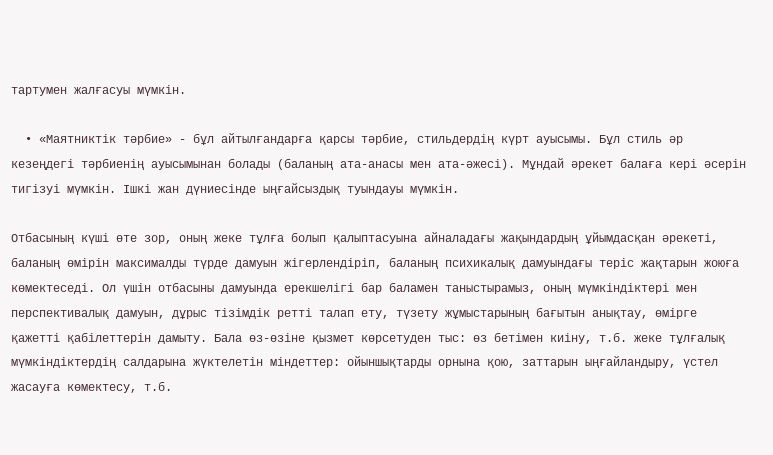тартумен жалғасуы мүмкін.

  • «Маятниктік тәрбие» - бұл айтылғандарға қарсы тәрбие, стильдердің күрт ауысымы. Бұл стиль әр кезеңдегі тәрбиенің ауысымынан болады (баланың ата-анасы мен ата-әжесі). Мұндай әрекет балаға кері әсерін тигізуі мүмкін. Ішкі жан дүниесінде ыңғайсыздық туындауы мүмкін.

Отбасының күші өте зор, оның жеке тұлға болып қалыптасуына айналадағы жақындардың ұйымдасқан әрекеті, баланың өмірін максималды түрде дамуын жігерлендіріп, баланың психикалық дамуындағы теріс жақтарын жоюға көмектеседі. Ол үшін отбасыны дамуында ерекшелігі бар баламен таныстырамыз, оның мүмкіндіктері мен перспективалық дамуын, дұрыс тізімдік ретті талап ету, түзету жұмыстарының бағытын анықтау, өмірге қажетті қабілеттерін дамыту. Бала өз-өзіне қызмет көрсетуден тыс: өз бетімен киіну, т.б. жеке тұлғалық мүмкіндіктердің салдарына жүктелетін міндеттер: ойыншықтарды орнына қою, заттарын ыңғайландыру, үстел жасауға көмектесу, т.б.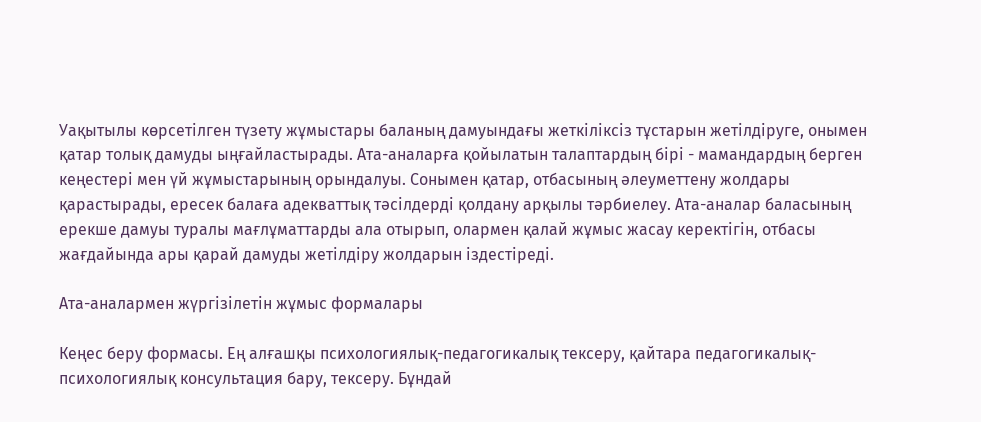Уақытылы көрсетілген түзету жұмыстары баланың дамуындағы жеткіліксіз тұстарын жетілдіруге, онымен қатар толық дамуды ыңғайластырады. Ата-аналарға қойылатын талаптардың бірі - мамандардың берген кеңестері мен үй жұмыстарының орындалуы. Сонымен қатар, отбасының әлеуметтену жолдары қарастырады, ересек балаға адекваттық тәсілдерді қолдану арқылы тәрбиелеу. Ата-аналар баласының ерекше дамуы туралы мағлұматтарды ала отырып, олармен қалай жұмыс жасау керектігін, отбасы жағдайында ары қарай дамуды жетілдіру жолдарын іздестіреді.

Ата-аналармен жүргізілетін жұмыс формалары

Кеңес беру формасы. Ең алғашқы психологиялық-педагогикалық тексеру, қайтара педагогикалық-психологиялық консультация бару, тексеру. Бұндай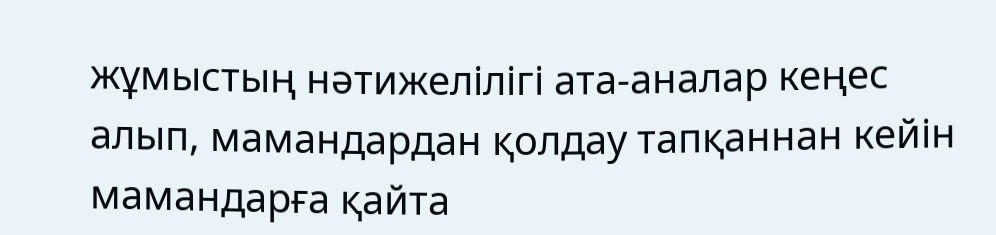жұмыстың нәтижелілігі ата-аналар кеңес алып, мамандардан қолдау тапқаннан кейін мамандарға қайта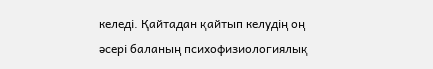келеді. Қайтадан қайтып келудің оң әсері баланың психофизиологиялық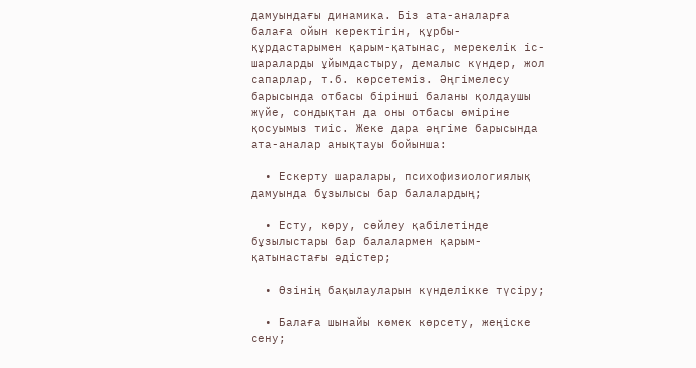дамуындағы динамика. Біз ата-аналарға балаға ойын керектігін, құрбы-құрдастарымен қарым-қатынас, мерекелік іс-шараларды ұйымдастыру, демалыс күндер, жол сапарлар, т.б. көрсетеміз. Әңгімелесу барысында отбасы бірінші баланы қолдаушы жүйе, сондықтан да оны отбасы өміріне қосуымыз тиіс. Жеке дара әңгіме барысында ата-аналар анықтауы бойынша:

  • Ескерту шаралары, психофизиологиялық дамуында бұзылысы бар балалардың;

  • Есту, көру, сөйлеу қабілетінде бұзылыстары бар балалармен қарым-қатынастағы әдістер;

  • Өзінің бақылауларын күнделікке түсіру;

  • Балаға шынайы көмек көрсету, жеңіске сену;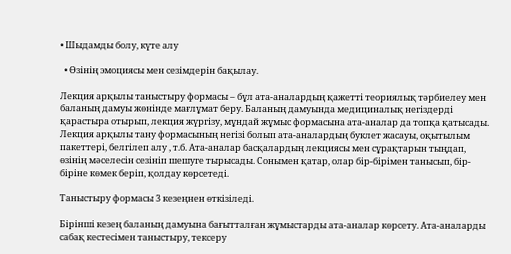• Шыдамды болу, күте алу

  • Өзінің эмоциясы мен сезімдерін бақылау.

Лекция арқылы таныстыру формасы – бұл ата-аналардың қажетті теориялық тәрбиелеу мен баланың дамуы жөнінде мағлұмат беру. Баланың дамуында медициналық негіздерді қарастыра отырып, лекция жүргізу, мұндай жұмыс формасына ата-аналар да топқа қатысады. Лекция арқылы тану формасының негізі болып ата-аналардың буклет жасауы, оқытылым пакеттері, белгілеп алу , т.б. Ата-аналар басқалардың лекциясы мен сұрақтарын тыңдап, өзінің мәселесін сезініп шешуге тырысады. Сонымен қатар, олар бір-бірімен танысып, бір-біріне көмек беріп, қолдау көрсетеді.

Таныстыру формасы 3 кезеңнен өткізіледі.

Бірінші кезең баланың дамуына бағытталған жұмыстарды ата-аналар көрсету. Ата-аналарды сабақ кестесімен таныстыру, тексеру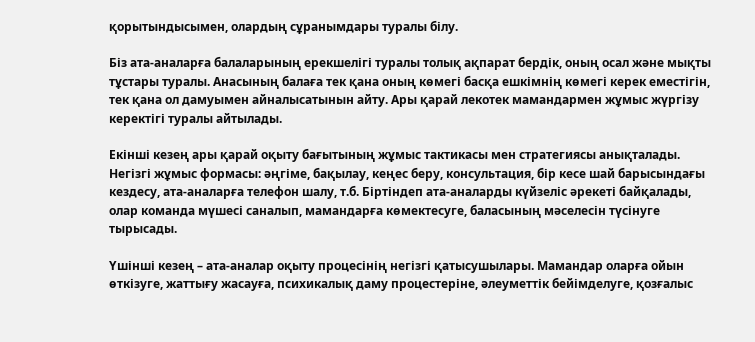қорытындысымен, олардың сұранымдары туралы білу.

Біз ата-аналарға балаларының ерекшелігі туралы толық ақпарат бердік, оның осал және мықты тұстары туралы. Анасының балаға тек қана оның көмегі басқа ешкімнің көмегі керек еместігін, тек қана ол дамуымен айналысатынын айту. Ары қарай лекотек мамандармен жұмыс жүргізу керектігі туралы айтылады.

Екінші кезең ары қарай оқыту бағытының жұмыс тактикасы мен стратегиясы анықталады. Негізгі жұмыс формасы: әңгіме, бақылау, кеңес беру, консультация, бір кесе шай барысындағы кездесу, ата-аналарға телефон шалу, т.б. Біртіндеп ата-аналарды күйзеліс әрекеті байқалады, олар команда мүшесі саналып, мамандарға көмектесуге, баласының мәселесін түсінуге тырысады.

Үшінші кезең – ата-аналар оқыту процесінің негізгі қатысушылары. Мамандар оларға ойын өткізуге, жаттығу жасауға, психикалық даму процестеріне, әлеуметтік бейімделуге, қозғалыс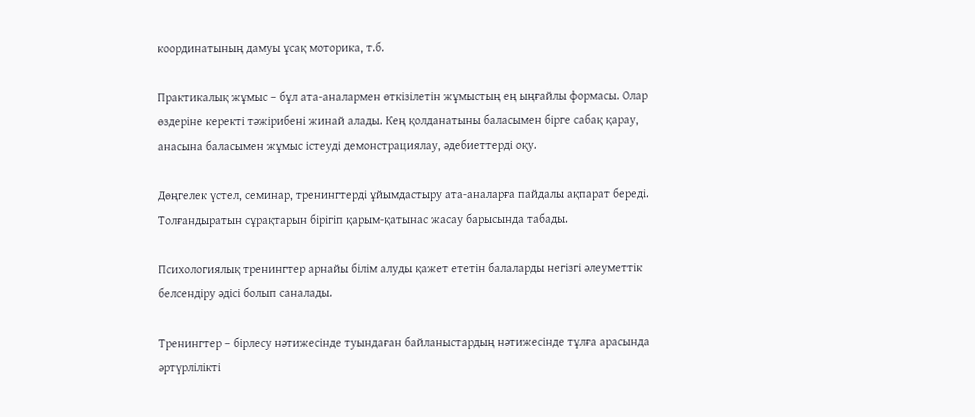координатының дамуы ұсақ моторика, т.б.

Практикалық жұмыс – бұл ата-аналармен өткізілетін жұмыстың ең ыңғайлы формасы. Олар өздеріне керекті тәжірибені жинай алады. Кең қолданатыны баласымен бірге сабақ қарау, анасына баласымен жұмыс істеуді демонстрациялау, әдебиеттерді оқу.

Дөңгелек үстел, семинар, тренингтерді ұйымдастыру ата-аналарға пайдалы ақпарат береді. Толғандыратын сұрақтарын бірігіп қарым-қатынас жасау барысында табады.

Психологиялық тренингтер арнайы білім алуды қажет ететін балаларды негізгі әлеуметтік белсендіру әдісі болып саналады.

Тренингтер – бірлесу нәтижесінде туындаған байланыстардың нәтижесінде тұлға арасында әртүрлілікті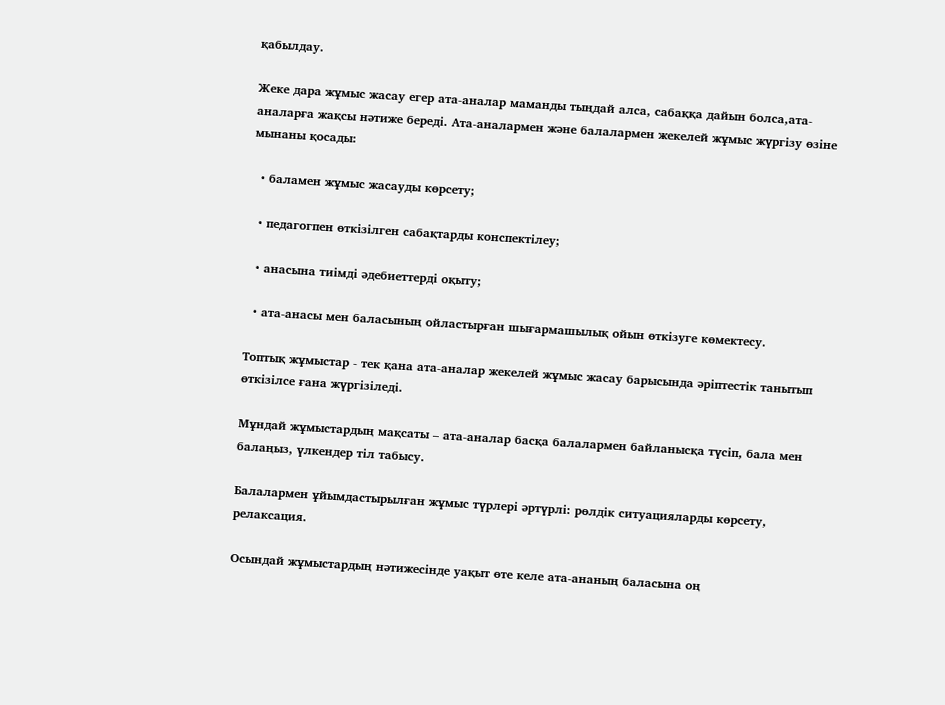қабылдау.

Жеке дара жұмыс жасау егер ата-аналар маманды тыңдай алса, сабаққа дайын болса,ата-аналарға жақсы нәтиже береді. Ата-аналармен және балалармен жекелей жұмыс жүргізу өзіне мынаны қосады:

  • баламен жұмыс жасауды көрсету;

  • педагогпен өткізілген сабақтарды конспектілеу;

  • анасына тиімді әдебиеттерді оқыту;

  • ата-анасы мен баласының ойластырған шығармашылық ойын өткізуге көмектесу.

Топтық жұмыстар - тек қана ата-аналар жекелей жұмыс жасау барысында әріптестік танытып өткізілсе ғана жүргізіледі.

Мұндай жұмыстардың мақсаты – ата-аналар басқа балалармен байланысқа түсіп, бала мен балаңыз, үлкендер тіл табысу.

Балалармен ұйымдастырылған жұмыс түрлері әртүрлі: рөлдік ситуацияларды көрсету, релаксация.

Осындай жұмыстардың нәтижесінде уақыт өте келе ата-ананың баласына оң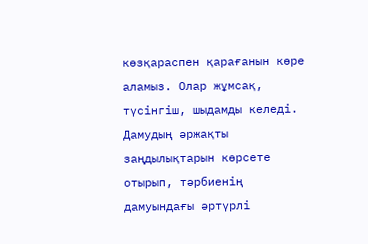көзқараспен қарағанын көре аламыз. Олар жұмсақ, түсінгіш, шыдамды келеді. Дамудың әржақты заңдылықтарын көрсете отырып, тәрбиенің дамуындағы әртүрлі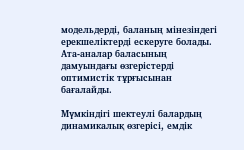модельдерді, баланың мінезіндегі ерекшеліктерді ескеруге болады. Ата-аналар баласының дамуындағы өзгерістерді оптимистік тұрғысынан бағалайды.

Мүмкіндігі шектеулі балардың динамикалық өзгерісі, емдік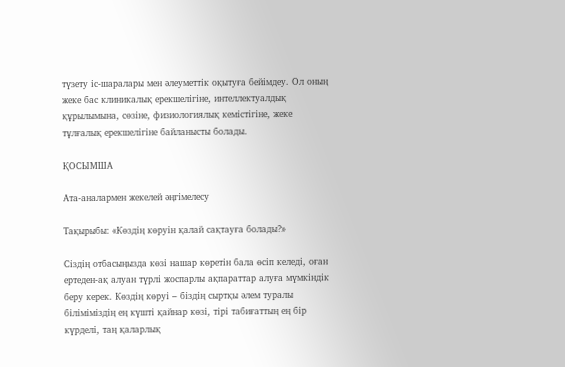түзету іс-шаралары мен әлеуметтік оқытуға бейімдеу. Ол оның жеке бас клиникалық ерекшелігіне, интеллектуалдық құрылымына, сөзіне, физиологиялық кемістігіне, жеке тұлғалық ерекшелігіне байланысты болады.

ҚОСЫМША

Ата-аналармен жекелей әңгімелесу

Тақырыбы: «Көздің көруін қалай сақтауға болады?»

Сіздің отбасыңызда көзі нашар көретін бала өсіп келеді, оған ертеден-ақ алуан түрлі жоспарлы ақпараттар алуға мүмкіндік беру керек. Көздің көруі – біздің сыртқы әлем туралы біліміміздің ең күшті қайнар көзі, тірі табиғаттың ең бір күрделі, таң қаларлық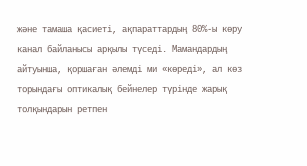және тамаша қасиеті, ақпараттардың 80%-ы көру канал байланысы арқылы түседі. Мамандардың айтуынша, қоршаған әлемді ми «көреді», ал көз торындағы оптикалық бейнелер түрінде жарық толқындарын ретпен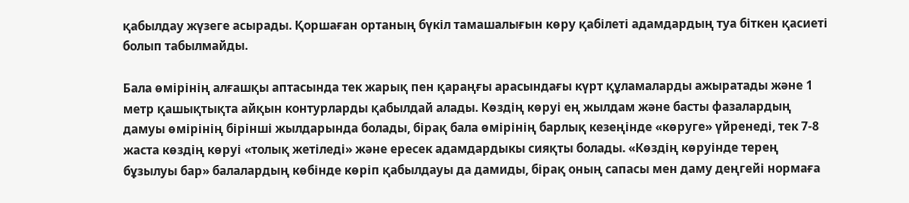қабылдау жүзеге асырады. Қоршаған ортаның бүкіл тамашалығын көру қабілеті адамдардың туа біткен қасиеті болып табылмайды.

Бала өмірінің алғашқы аптасында тек жарық пен қараңғы арасындағы күрт құламаларды ажыратады және 1 метр қашықтықта айқын контурларды қабылдай алады. Көздің көруі ең жылдам және басты фазалардың дамуы өмірінің бірінші жылдарында болады, бірақ бала өмірінің барлық кезеңінде «көруге» үйренеді, тек 7-8 жаста көздің көруі «толық жетіледі» және ересек адамдардыкы сияқты болады. «Көздің көруінде терең бұзылуы бар» балалардың көбінде көріп қабылдауы да дамиды, бірақ оның сапасы мен даму деңгейі нормаға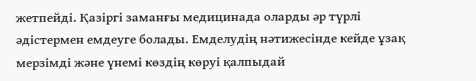жетпейді. Қазіргі заманғы медицинада оларды әр түрлі әдістермен емдеуге болады. Емделудің нәтижесінде кейде ұзақ мерзімді және үнемі көздің көруі қалпыдай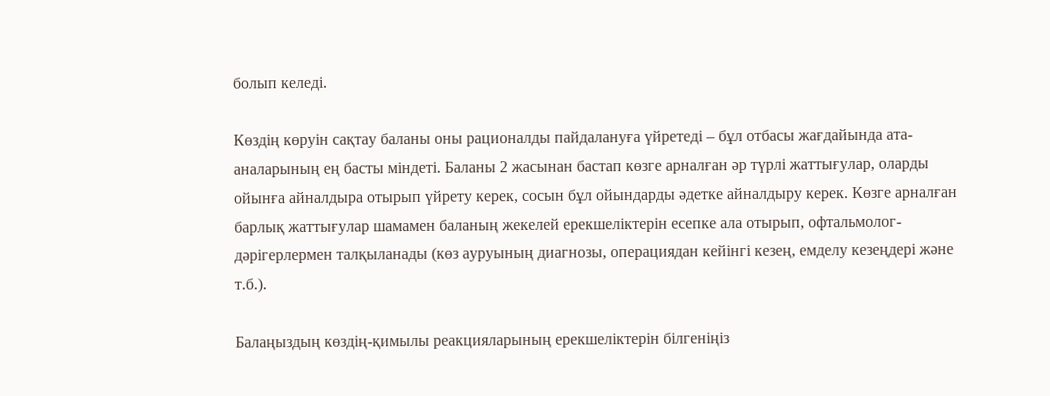болып келеді.

Көздің көруін сақтау баланы оны рационалды пайдалануға үйретеді – бұл отбасы жағдайында ата-аналарының ең басты міндеті. Баланы 2 жасынан бастап көзге арналған әр түрлі жаттығулар, оларды ойынға айналдыра отырып үйрету керек, сосын бұл ойындарды әдетке айналдыру керек. Көзге арналған барлық жаттығулар шамамен баланың жекелей ерекшеліктерін есепке ала отырып, офтальмолог-дәрігерлермен талқыланады (көз ауруының диагнозы, операциядан кейінгі кезең, емделу кезеңдері және т.б.).

Балаңыздың көздің-қимылы реакцияларының ерекшеліктерін білгеніңіз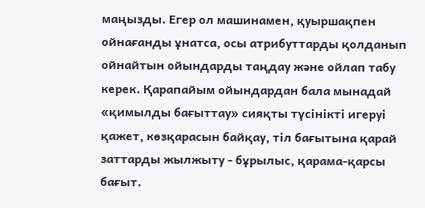маңызды. Егер ол машинамен, қуыршақпен ойнағанды ұнатса, осы атрибуттарды қолданып ойнайтын ойындарды таңдау және ойлап табу керек. Қарапайым ойындардан бала мынадай «қимылды бағыттау» сияқты түсінікті игеруі қажет, көзқарасын байқау, тіл бағытына қарай заттарды жылжыту - бұрылыс, қарама-қарсы бағыт.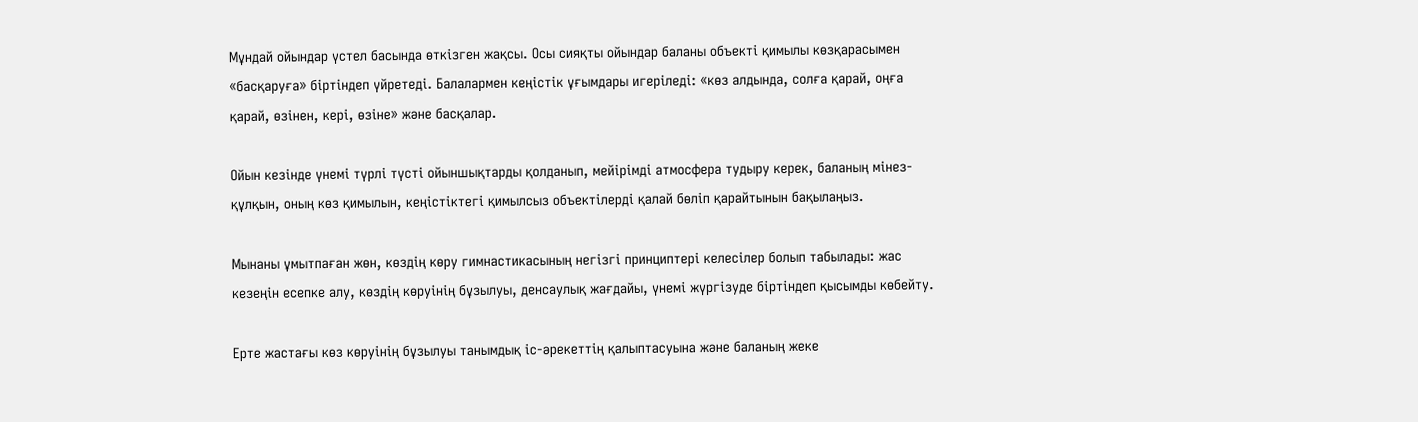Мұндай ойындар үстел басында өткізген жақсы. Осы сияқты ойындар баланы объекті қимылы көзқарасымен «басқаруға» біртіндеп үйретеді. Балалармен кеңістік ұғымдары игеріледі: «көз алдында, солға қарай, оңға қарай, өзінен, кері, өзіне» және басқалар.

Ойын кезінде үнемі түрлі түсті ойыншықтарды қолданып, мейірімді атмосфера тудыру керек, баланың мінез-құлқын, оның көз қимылын, кеңістіктегі қимылсыз объектілерді қалай бөліп қарайтынын бақылаңыз.

Мынаны ұмытпаған жөн, көздің көру гимнастикасының негізгі принциптері келесілер болып табылады: жас кезеңін есепке алу, көздің көруінің бұзылуы, денсаулық жағдайы, үнемі жүргізуде біртіндеп қысымды көбейту.

Ерте жастағы көз көруінің бұзылуы танымдық іс-әрекеттің қалыптасуына және баланың жеке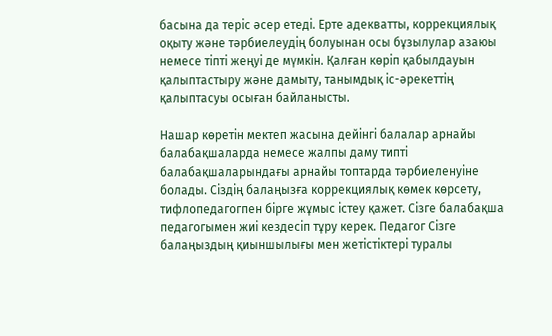басына да теріс әсер етеді. Ерте адекватты, коррекциялық оқыту және тәрбиелеудің болуынан осы бұзылулар азаюы немесе тіпті жеңуі де мүмкін. Қалған көріп қабылдауын қалыптастыру және дамыту, танымдық іс-әрекеттің қалыптасуы осыған байланысты.

Нашар көретін мектеп жасына дейінгі балалар арнайы балабақшаларда немесе жалпы даму типті балабақшаларындағы арнайы топтарда тәрбиеленуіне болады. Сіздің балаңызға коррекциялық көмек көрсету, тифлопедагогпен бірге жұмыс істеу қажет. Сізге балабақша педагогымен жиі кездесіп тұру керек. Педагог Сізге балаңыздың қиыншылығы мен жетістіктері туралы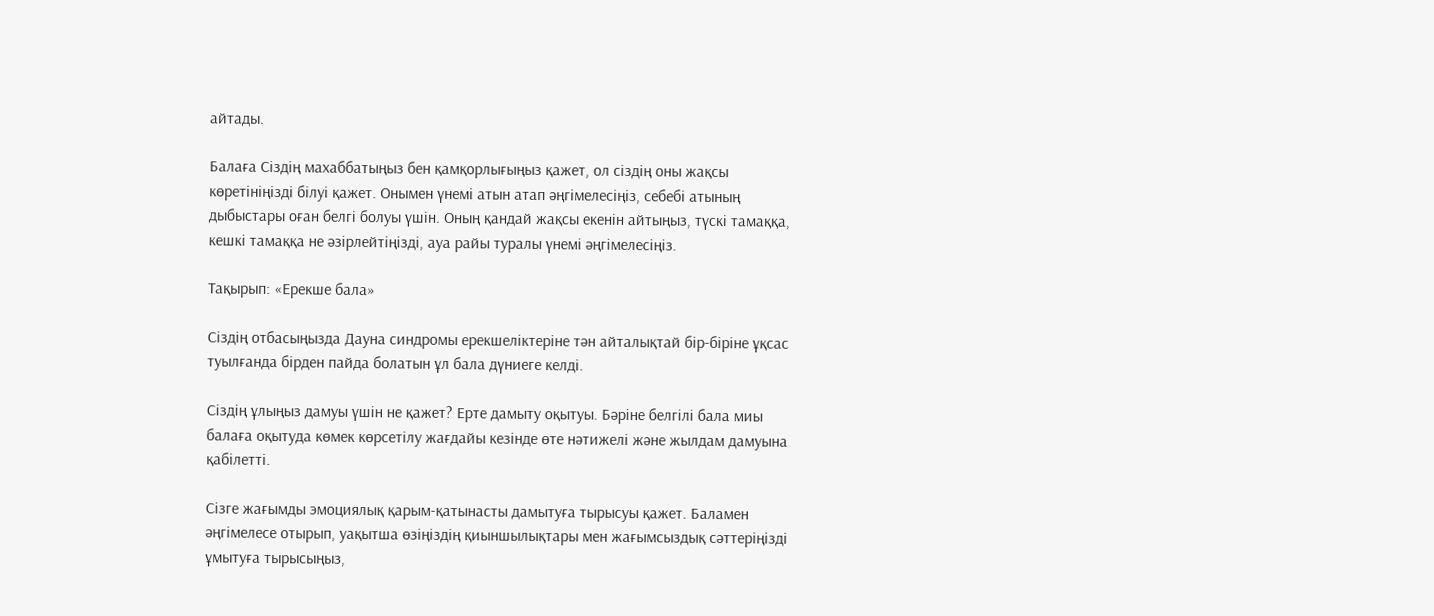айтады.

Балаға Сіздің махаббатыңыз бен қамқорлығыңыз қажет, ол сіздің оны жақсы көретініңізді білуі қажет. Онымен үнемі атын атап әңгімелесіңіз, себебі атының дыбыстары оған белгі болуы үшін. Оның қандай жақсы екенін айтыңыз, түскі тамаққа, кешкі тамаққа не әзірлейтіңізді, ауа райы туралы үнемі әңгімелесіңіз.

Тақырып: «Ерекше бала»

Сіздің отбасыңызда Дауна синдромы ерекшеліктеріне тән айталықтай бір-біріне ұқсас туылғанда бірден пайда болатын ұл бала дүниеге келді.

Сіздің ұлыңыз дамуы үшін не қажет? Ерте дамыту оқытуы. Бәріне белгілі бала миы балаға оқытуда көмек көрсетілу жағдайы кезінде өте нәтижелі және жылдам дамуына қабілетті.

Сізге жағымды эмоциялық қарым-қатынасты дамытуға тырысуы қажет. Баламен әңгімелесе отырып, уақытша өзіңіздің қиыншылықтары мен жағымсыздық сәттеріңізді ұмытуға тырысыңыз,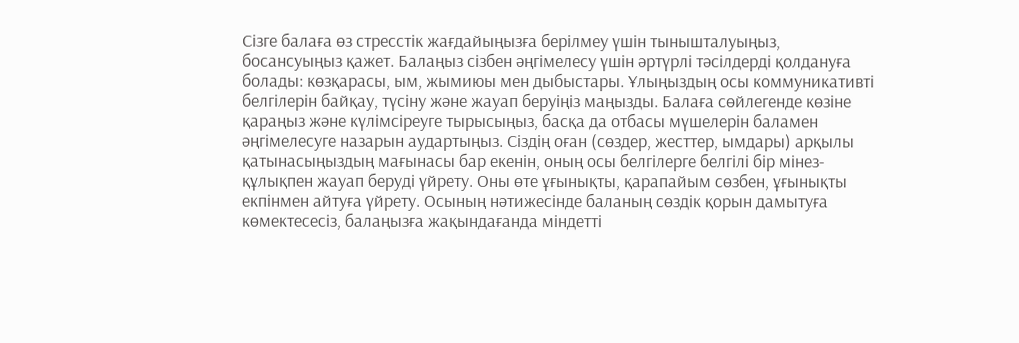Сізге балаға өз стресстік жағдайыңызға берілмеу үшін тынышталуыңыз, босансуыңыз қажет. Балаңыз сізбен әңгімелесу үшін әртүрлі тәсілдерді қолдануға болады: көзқарасы, ым, жымиюы мен дыбыстары. Ұлыңыздың осы коммуникативті белгілерін байқау, түсіну және жауап беруіңіз маңызды. Балаға сөйлегенде көзіне қараңыз және күлімсіреуге тырысыңыз, басқа да отбасы мүшелерін баламен әңгімелесуге назарын аудартыңыз. Сіздің оған (сөздер, жесттер, ымдары) арқылы қатынасыңыздың мағынасы бар екенін, оның осы белгілерге белгілі бір мінез-құлықпен жауап беруді үйрету. Оны өте ұғынықты, қарапайым сөзбен, ұғынықты екпінмен айтуға үйрету. Осының нәтижесінде баланың сөздік қорын дамытуға көмектесесіз, балаңызға жақындағанда міндетті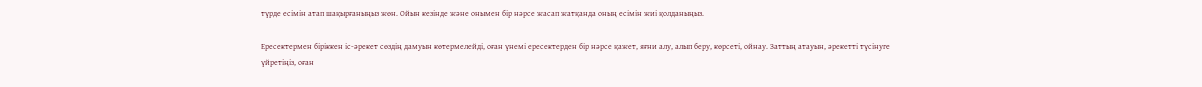түрде есімін атап шақырғаныңыз жөн. Ойын кезінде және онымен бір нәрсе жасап жатқанда оның есімін жиі қолданыңыз.

Ересектермен біріккен іс-әрекет сөздің дамуын көтермелейді, оған үнемі ересектерден бір нәрсе қажет, яғни алу, алып беру, көрсеті, ойнау. Заттың атауын, әрекетті түсінуге үйретіңіз, оған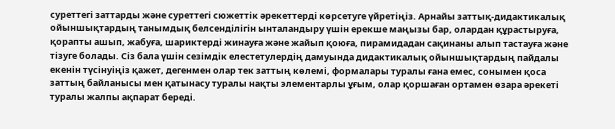суреттегі заттарды және суреттегі сюжеттік әрекеттерді көрсетуге үйретіңіз. Арнайы заттық-дидактикалық ойыншықтардың танымдық белсенділігін ынталандыру үшін ерекше маңызы бар, олардан құрастыруға, қорапты ашып, жабуға, шариктерді жинауға және жайып қоюға, пирамидадан сақинаны алып тастауға және тізуге болады. Сіз бала үшін сезімдік елестетулердің дамуында дидактикалық ойыншықтардың пайдалы екенін түсінуіңіз қажет, дегенмен олар тек заттың көлемі, формалары туралы ғана емес, сонымен қоса заттың байланысы мен қатынасу туралы нақты элементарлы ұғым, олар қоршаған ортамен өзара әрекеті туралы жалпы ақпарат береді.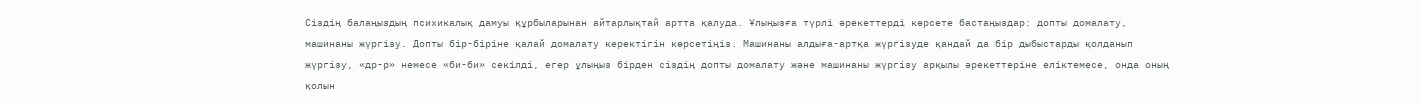Сіздің балаңыздың психикалық дамуы құрбыларынан айтарлықтай артта қалуда. Ұлыңызға түрлі әрекеттерді көрсете бастаңыздар: допты домалату, машинаны жүргізу. Допты бір-біріне қалай домалату керектігін көрсетіңіз. Машинаны алдыға-артқа жүргізуде қандай да бір дыбыстарды қолданып жүргізу, «др-р» немесе «би-би» секілді, егер ұлыңыз бірден сіздің допты домалату және машинаны жүргізу арқылы әрекеттеріне еліктемесе, онда оның қолын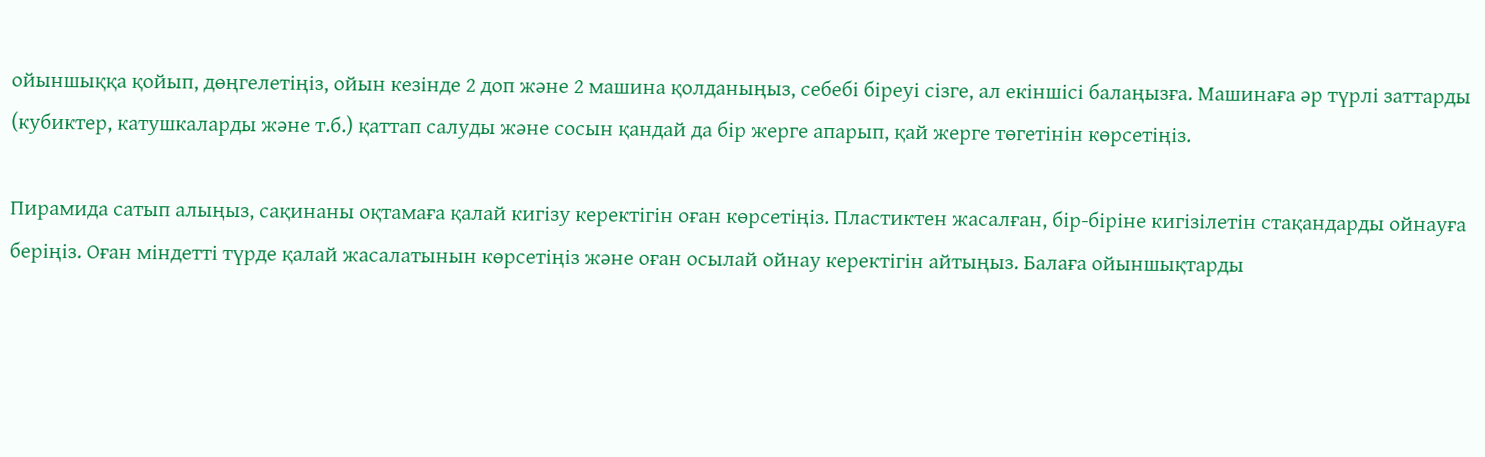ойыншыққа қойып, дөңгелетіңіз, ойын кезінде 2 доп және 2 машина қолданыңыз, себебі біреуі сізге, ал екіншісі балаңызға. Машинаға әр түрлі заттарды (кубиктер, катушкаларды және т.б.) қаттап салуды және сосын қандай да бір жерге апарып, қай жерге төгетінін көрсетіңіз.

Пирамида сатып алыңыз, сақинаны оқтамаға қалай кигізу керектігін оған көрсетіңіз. Пластиктен жасалған, бір-біріне кигізілетін стақандарды ойнауға беріңіз. Оған міндетті түрде қалай жасалатынын көрсетіңіз және оған осылай ойнау керектігін айтыңыз. Балаға ойыншықтарды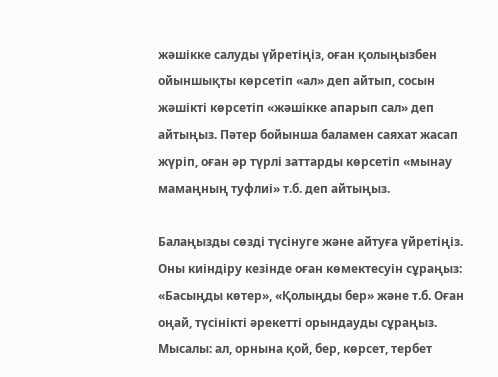жәшікке салуды үйретіңіз, оған қолыңызбен ойыншықты көрсетіп «ал» деп айтып, сосын жәшікті көрсетіп «жәшікке апарып сал» деп айтыңыз. Пәтер бойынша баламен саяхат жасап жүріп, оған әр түрлі заттарды көрсетіп «мынау мамаңның туфлиі» т.б. деп айтыңыз.

Балаңызды сөзді түсінуге және айтуға үйретіңіз. Оны киіндіру кезінде оған көмектесуін сұраңыз: «Басыңды көтер», «Қолыңды бер» және т.б. Оған оңай, түсінікті әрекетті орындауды сұраңыз. Мысалы: ал, орнына қой, бер, көрсет, тербет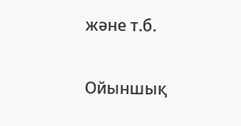және т.б.

Ойыншық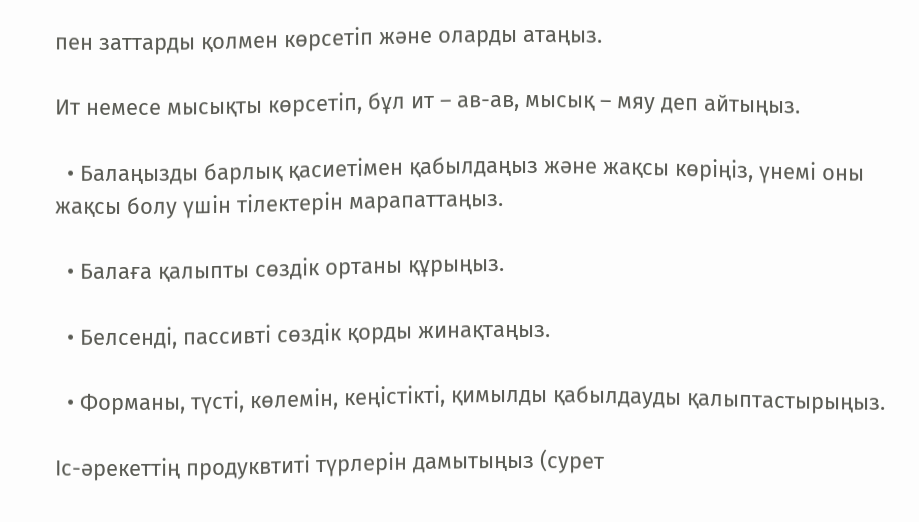пен заттарды қолмен көрсетіп және оларды атаңыз.

Ит немесе мысықты көрсетіп, бұл ит – ав-ав, мысық – мяу деп айтыңыз.

  • Балаңызды барлық қасиетімен қабылдаңыз және жақсы көріңіз, үнемі оны жақсы болу үшін тілектерін марапаттаңыз.

  • Балаға қалыпты сөздік ортаны құрыңыз.

  • Белсенді, пассивті сөздік қорды жинақтаңыз.

  • Форманы, түсті, көлемін, кеңістікті, қимылды қабылдауды қалыптастырыңыз.

Іс-әрекеттің продуквтиті түрлерін дамытыңыз (сурет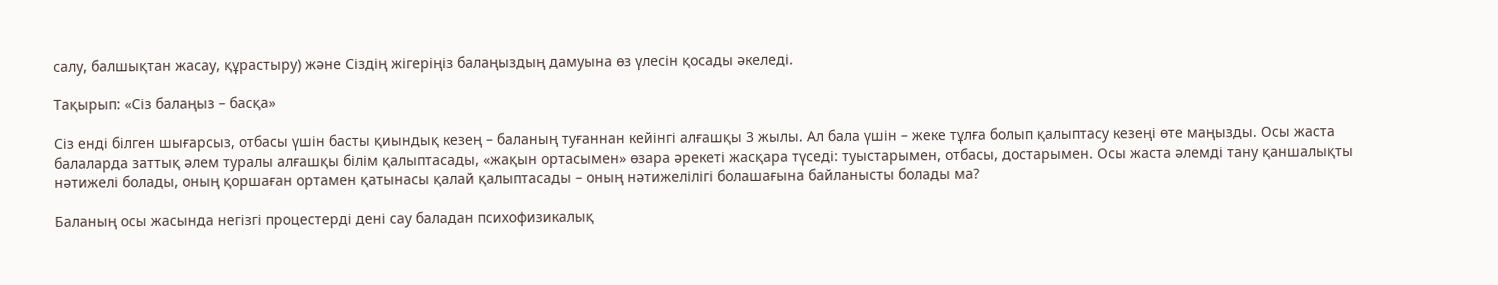салу, балшықтан жасау, құрастыру) және Сіздің жігеріңіз балаңыздың дамуына өз үлесін қосады әкеледі.

Тақырып: «Сіз балаңыз – басқа»

Сіз енді білген шығарсыз, отбасы үшін басты қиындық кезең – баланың туғаннан кейінгі алғашқы 3 жылы. Ал бала үшін – жеке тұлға болып қалыптасу кезеңі өте маңызды. Осы жаста балаларда заттық әлем туралы алғашқы білім қалыптасады, «жақын ортасымен» өзара әрекеті жасқара түседі: туыстарымен, отбасы, достарымен. Осы жаста әлемді тану қаншалықты нәтижелі болады, оның қоршаған ортамен қатынасы қалай қалыптасады – оның нәтижелілігі болашағына байланысты болады ма?

Баланың осы жасында негізгі процестерді дені сау баладан психофизикалық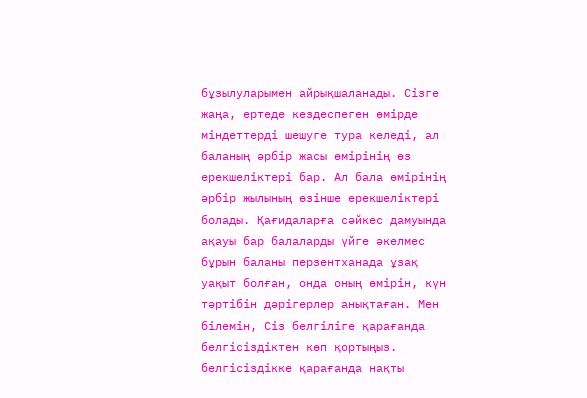бұзылуларымен айрықшаланады. Сізге жаңа, ертеде кездеспеген өмірде міндеттерді шешуге тура келеді, ал баланың әрбір жасы өмірінің өз ерекшеліктері бар. Ал бала өмірінің әрбір жылының өзінше ерекшеліктері болады. Қағидаларға сәйкес дамуында ақауы бар балаларды үйге әкелмес бұрын баланы перзентханада ұзақ уақыт болған, онда оның өмірін, күн тәртібін дәрігерлер анықтаған. Мен білемін, Сіз белгіліге қарағанда белгісіздіктен көп қортыңыз. белгісіздікке қарағанда нақты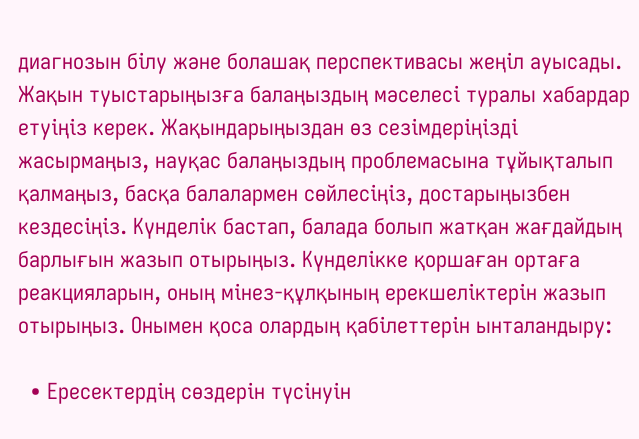диагнозын білу және болашақ перспективасы жеңіл ауысады. Жақын туыстарыңызға балаңыздың мәселесі туралы хабардар етуіңіз керек. Жақындарыңыздан өз сезімдеріңізді жасырмаңыз, науқас балаңыздың проблемасына тұйықталып қалмаңыз, басқа балалармен сөйлесіңіз, достарыңызбен кездесіңіз. Күнделік бастап, балада болып жатқан жағдайдың барлығын жазып отырыңыз. Күнделікке қоршаған ортаға реакцияларын, оның мінез-құлқының ерекшеліктерін жазып отырыңыз. Онымен қоса олардың қабілеттерін ынталандыру:

  • Ересектердің сөздерін түсінуін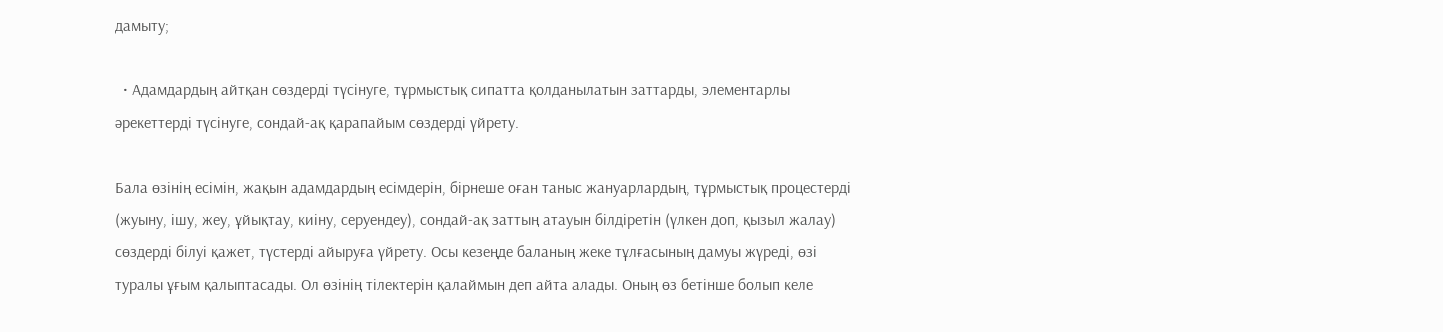дамыту;

  • Адамдардың айтқан сөздерді түсінуге, тұрмыстық сипатта қолданылатын заттарды, элементарлы әрекеттерді түсінуге, сондай-ақ қарапайым сөздерді үйрету.

Бала өзінің есімін, жақын адамдардың есімдерін, бірнеше оған таныс жануарлардың, тұрмыстық процестерді (жуыну, ішу, жеу, ұйықтау, киіну, серуендеу), сондай-ақ заттың атауын білдіретін (үлкен доп, қызыл жалау) сөздерді білуі қажет, түстерді айыруға үйрету. Осы кезеңде баланың жеке тұлғасының дамуы жүреді, өзі туралы ұғым қалыптасады. Ол өзінің тілектерін қалаймын деп айта алады. Оның өз бетінше болып келе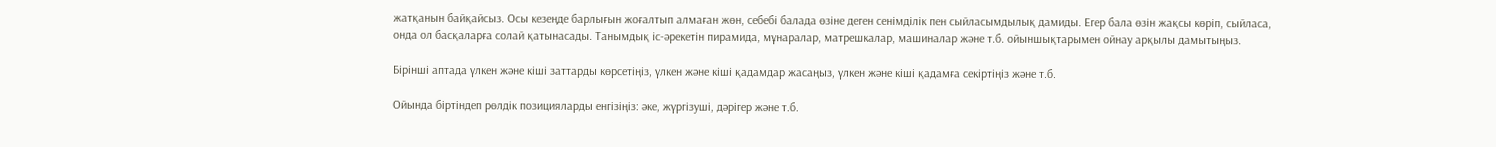жатқанын байқайсыз. Осы кезеңде барлығын жоғалтып алмаған жөн, себебі балада өзіне деген сенімділік пен сыйласымдылық дамиды. Егер бала өзін жақсы көріп, сыйласа, онда ол басқаларға солай қатынасады. Танымдық іс-әрекетін пирамида, мұнаралар, матрешкалар, машиналар және т.б. ойыншықтарымен ойнау арқылы дамытыңыз.

Бірінші аптада үлкен және кіші заттарды көрсетіңіз, үлкен және кіші қадамдар жасаңыз, үлкен және кіші қадамға секіртіңіз және т.б.

Ойында біртіндеп рөлдік позицияларды енгізіңіз: әке, жүргізуші, дәрігер және т.б.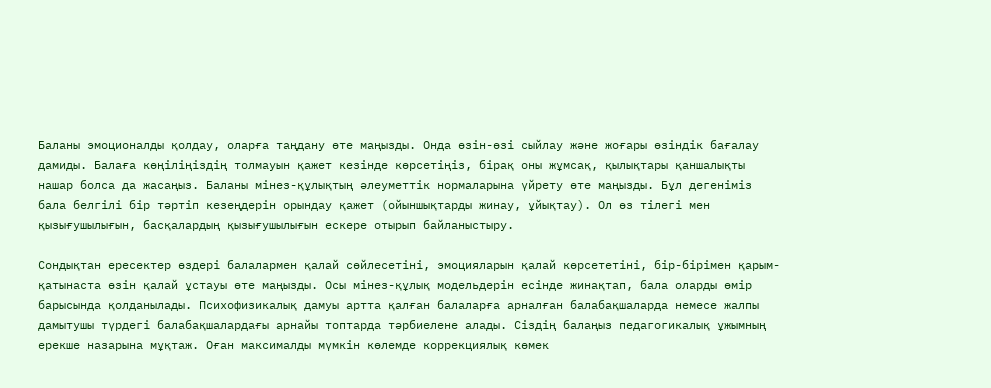Баланы эмоционалды қолдау, оларға таңдану өте маңызды. Онда өзін-өзі сыйлау және жоғары өзіндік бағалау дамиды. Балаға көңіліңіздің толмауын қажет кезінде көрсетіңіз, бірақ оны жұмсақ, қылықтары қаншалықты нашар болса да жасаңыз. Баланы мінез-құлықтың әлеуметтік нормаларына үйрету өте маңызды. Бұл дегеніміз бала белгілі бір тәртіп кезеңдерін орындау қажет (ойыншықтарды жинау, ұйықтау). Ол өз тілегі мен қызығушылығын, басқалардың қызығушылығын ескере отырып байланыстыру.

Сондықтан ересектер өздері балалармен қалай сөйлесетіні, эмоцияларын қалай көрсететіні, бір-бірімен қарым-қатынаста өзін қалай ұстауы өте маңызды. Осы мінез-құлық модельдерін есінде жинақтап, бала оларды өмір барысында қолданылады. Психофизикалық дамуы артта қалған балаларға арналған балабақшаларда немесе жалпы дамытушы түрдегі балабақшалардағы арнайы топтарда тәрбиелене алады. Сіздің балаңыз педагогикалық ұжымның ерекше назарына мұқтаж. Оған максималды мүмкін көлемде коррекциялық көмек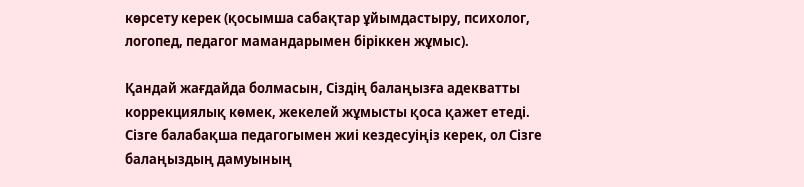көрсету керек (қосымша сабақтар ұйымдастыру, психолог, логопед, педагог мамандарымен біріккен жұмыс).

Қандай жағдайда болмасын, Сіздің балаңызға адекватты коррекциялық көмек, жекелей жұмысты қоса қажет етеді. Сізге балабақша педагогымен жиі кездесуіңіз керек, ол Сізге балаңыздың дамуының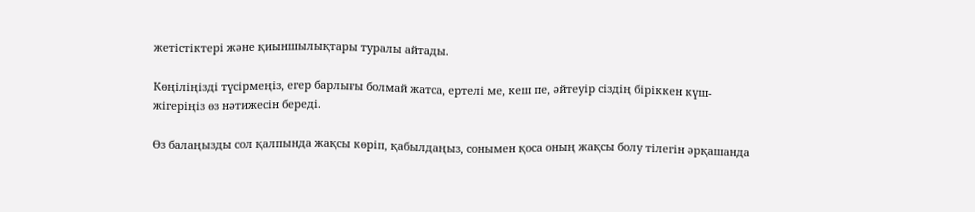жетістіктері және қиыншылықтары туралы айтады.

Көңіліңізді түсірмеңіз, егер барлығы болмай жатса, ертелі ме, кеш пе, әйтеуір сіздің біріккен күш-жігеріңіз өз нәтижесін береді.

Өз балаңызды сол қалпында жақсы көріп, қабылдаңыз, сонымен қоса оның жақсы болу тілегін әрқашанда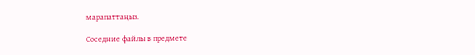марапаттаңыз.

Соседние файлы в предмете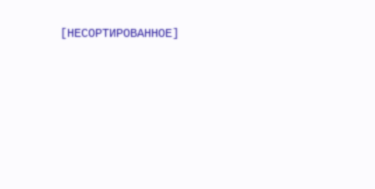[НЕСОРТИРОВАННОЕ]